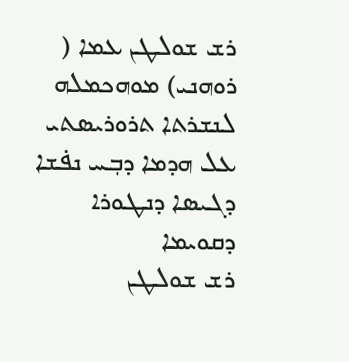ܪܫ ܫܘܠܛܢ ܥܡܐ ( ܪܘܗܢܝ) ܡܘܗܟܡܠܗ ܠܢܫܪܬܐ ܬܪܘܪܝܣܬܝ ܥܠ ܗܕܡܐ ܕܒܼܚ ܢܦ̇ܫܐ ܕܓܝܣܐ ܕܢܛܘܪܐ ܕܩܘܝܡܐ
ܪܫ ܫܘܠܛܢ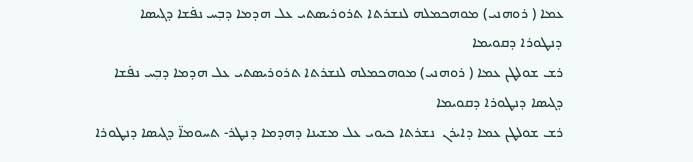ܥܡܐ ( ܪܘܗܢܝ) ܡܘܗܟܡܠܗ ܠܢܫܪܬܐ ܬܪܘܪܝܣܬܝ ܥܠ ܗܕܡܐ ܕܒܼܚ ܢܦ̇ܫܐ ܕܓܝܣܐ ܕܢܛܘܪܐ ܕܩܘܝܡܐ
ܪܫ ܫܘܠܛܢ ܥܡܐ ( ܪܘܗܢܝ) ܡܘܗܟܡܠܗ ܠܢܫܪܬܐ ܬܪܘܪܝܣܬܝ ܥܠ ܗܕܡܐ ܕܒܼܚ ܢܦ̇ܫܐ ܕܓܝܣܐ ܕܢܛܘܪܐ ܕܩܘܝܡܐ
ܪܫ ܫܘܠܛܢ ܥܡܐ ܕܐܝܪܢ  ܢܫܪܬܐ ܟܝܘܝ ܥܠ ܡܫܝܢܐ ܕܗܕܡܐ ܕܢܛܪ- ܬܚܘܡܐ̈ ܕܓܝܣܐ ܕܢܛܘܪܐ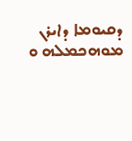ܕܩܝܘܡܐ ܕܐܝܪܢ ܡܘܗܟܡܠܗ ܘ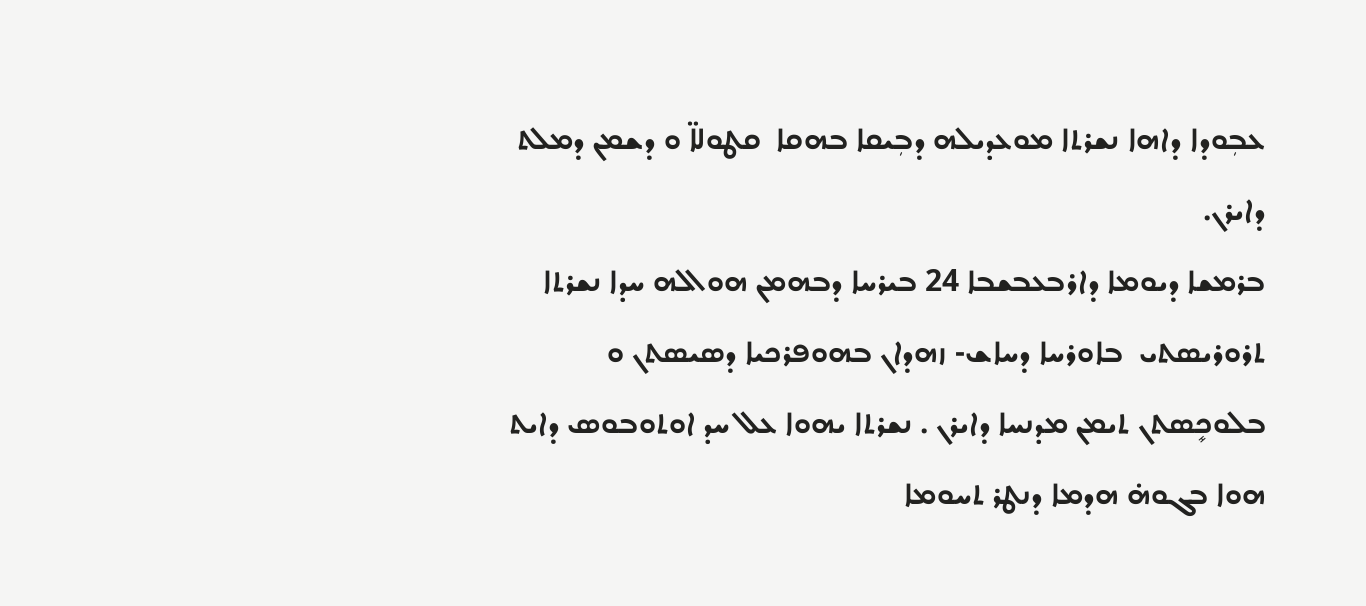ܥܒܼܘܕܐ ܕܐܗܐ ܢܫܪܬܐ ܡܘܥܕܝܠܗ ܕܒܼܝܩܐ ܒܗܩܐ  ܩܛܘܠܐ̈ ܘ ܕܫܡܢ ܕܡܠܬ ܕܐܝܪܢ.
ܒܪܡܫܐ ܕܝܘܡܐ ܕܐܪܒܥܒܫܒܐ 24 ܒܝܪܚܐ ܕܒܗܡܢ ܗܘܐܠܗ ܚܕܐ ܢܫܪܬܐ ܬܪܘܪܝܣܬܝ  ܒܐܘܪܚܐ ܕܚܐܫ- ܙܗܕܐܢ ܒܗܘܦܪܟܝܐ ܕܣܝܣܬܢ ܘ ܒܠܘܟܻܣܬܢ ܬܝܡܢ ܡܕܢܚܐ ܕܐܝܪܢ . ܢܫܪܬܐ ܝܗܘܐ ܥܠ ܚܕ ܐܘܬܘܒܘܣ ܕܐܝܬ ܗܘܐ ܒܓܘܗ̇ ܗܕܡܐ ܕܢܛܪ ܬܚܘܡܐ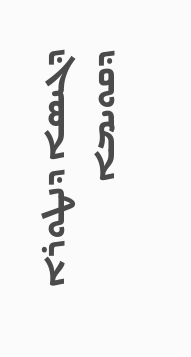ܕܓܝܣܐ ܕܢܛܘܪܐ ܕܩܘܝܡܐ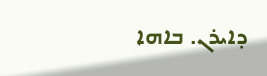ܕܐܝܪܢ. ܒܐܗܐ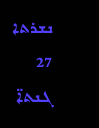ܢܫܪܬܐ 27 ܓܢܬܐ̈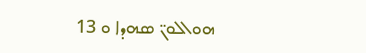ܗܘܐܠܘܢ̈ ܣܗܕܐ ܘ 13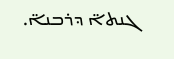ܓܢܬܐ̈ ܕܪܒܢܐ̈.